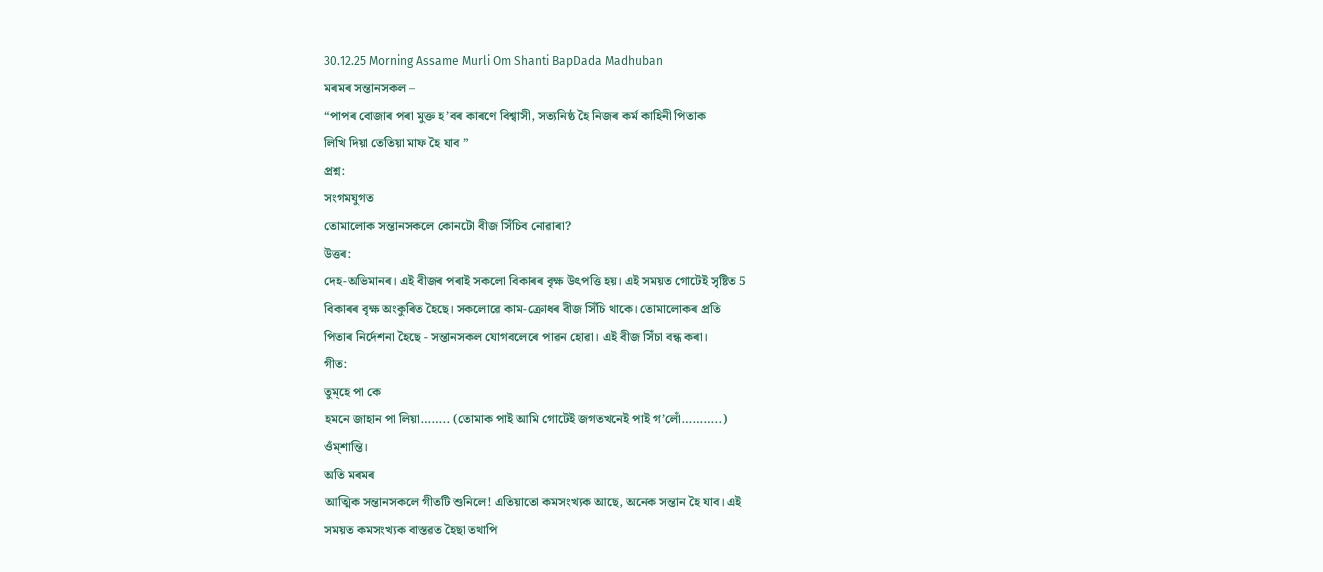30.12.25 Morning Assame Murli Om Shanti BapDada Madhuban
মৰমৰ সন্তানসকল –
“পাপৰ বোজাৰ পৰা মুক্ত হ’বৰ কাৰণে বিশ্বাসী, সত্যনিষ্ঠ হৈ নিজৰ কর্ম কাহিনী পিতাক
লিখি দিয়া তেতিয়া মাফ হৈ যাব ”
প্ৰশ্ন:
সংগমযুগত
তোমালোক সন্তানসকলে কোনটো বীজ সিঁচিব নোৱাৰা?
উত্তৰ:
দেহ-অভিমানৰ। এই বীজৰ পৰাই সকলো বিকাৰৰ বৃক্ষ উৎপত্তি হয়। এই সময়ত গোটেই সৃষ্টিত 5
বিকাৰৰ বৃক্ষ অংকুৰিত হৈছে। সকলোৱে কাম-ক্ৰোধৰ বীজ সিঁচি থাকে। তোমালোকৰ প্ৰতি
পিতাৰ নিৰ্দেশনা হৈছে - সন্তানসকল যোগবলেৰে পাৱন হোৱা। এই বীজ সিঁচা বন্ধ কৰা।
গীত:
তুম্হে পা কে
হমনে জাহান পা লিয়া…….. (তোমাক পাই আমি গোটেই জগতখনেই পাই গ’লোঁ………..)
ওঁম্শান্তি।
অতি মৰমৰ
আত্মিক সন্তানসকলে গীতটি শুনিলে! এতিয়াতো কমসংখ্যক আছে, অনেক সন্তান হৈ যাব। এই
সময়ত কমসংখ্যক বাস্তৱত হৈছা তথাপি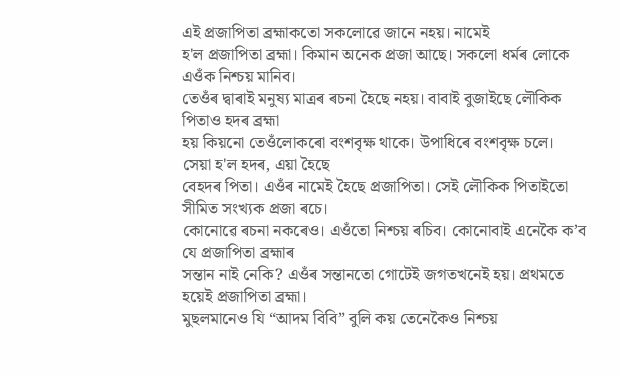এই প্ৰজাপিতা ব্ৰহ্মাকতো সকলোৱে জানে নহয়। নামেই
হ'ল প্ৰজাপিতা ব্ৰহ্মা। কিমান অনেক প্ৰজা আছে। সকলো ধৰ্মৰ লোকে এওঁক নিশ্চয় মানিব।
তেওঁৰ দ্বাৰাই মনুষ্য মাত্ৰৰ ৰচনা হৈছে নহয়। বাবাই বুজাইছে লৌকিক পিতাও হদৰ ব্ৰহ্মা
হয় কিয়নো তেওঁলোকৰো বংশবৃক্ষ থাকে। উপাধিৰে বংশবৃক্ষ চলে। সেয়া হ'ল হদৰ, এয়া হৈছে
বেহদৰ পিতা। এওঁৰ নামেই হৈছে প্ৰজাপিতা। সেই লৌকিক পিতাইতো সীমিত সংখ্যক প্ৰজা ৰচে।
কোনোৱে ৰচনা নকৰেও। এওঁতো নিশ্চয় ৰচিব। কোনোবাই এনেকৈ ক’ব যে প্ৰজাপিতা ব্ৰহ্মাৰ
সন্তান নাই নেকি? এওঁৰ সন্তানতো গোটেই জগতখনেই হয়। প্ৰথমতে হয়েই প্ৰজাপিতা ব্ৰহ্মা।
মুছলমানেও যি “আদম বিবি” বুলি কয় তেনেকৈও নিশ্চয়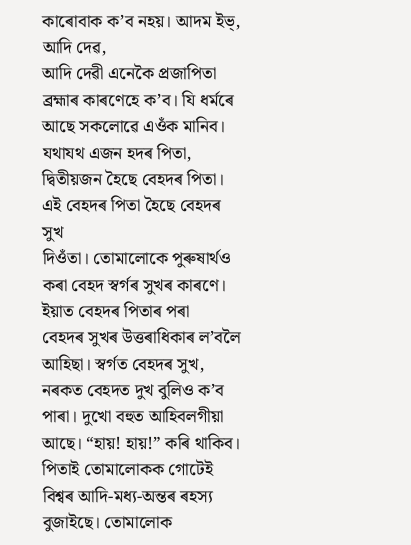কাৰোবাক ক’ব নহয়। আদম ইভ্, আদি দেৱ,
আদি দেৱী এনেকৈ প্ৰজাপিতা ব্ৰহ্মাৰ কাৰণেহে ক’ব। যি ধৰ্মৰে আছে সকলোৱে এওঁক মানিব।
যথাযথ এজন হদৰ পিতা, দ্বিতীয়জন হৈছে বেহদৰ পিতা। এই বেহদৰ পিতা হৈছে বেহদৰ সুখ
দিওঁতা। তোমালোকে পুৰুষাৰ্থও কৰা বেহদ স্বৰ্গৰ সুখৰ কাৰণে। ইয়াত বেহদৰ পিতাৰ পৰা
বেহদৰ সুখৰ উত্তৰাধিকাৰ ল’বলৈ আহিছা। স্বৰ্গত বেহদৰ সুখ, নৰকত বেহদত দুখ বুলিও ক’ব
পাৰা। দুখো বহুত আহিবলগীয়া আছে। “হায়! হায়!” কৰি থাকিব। পিতাই তোমালোকক গোটেই
বিশ্বৰ আদি-মধ্য-অন্তৰ ৰহস্য বুজাইছে। তোমালোক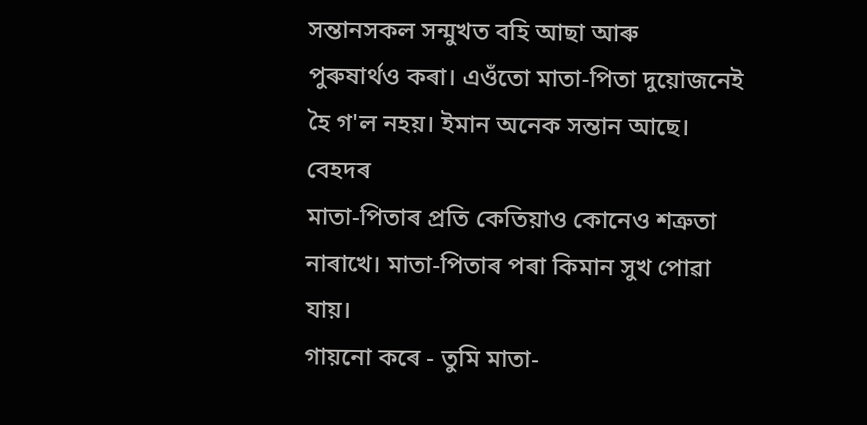সন্তানসকল সন্মুখত বহি আছা আৰু
পুৰুষাৰ্থও কৰা। এওঁতো মাতা-পিতা দুয়োজনেই হৈ গ'ল নহয়। ইমান অনেক সন্তান আছে। বেহদৰ
মাতা-পিতাৰ প্ৰতি কেতিয়াও কোনেও শত্ৰুতা নাৰাখে। মাতা-পিতাৰ পৰা কিমান সুখ পোৱা যায়।
গায়নো কৰে - তুমি মাতা-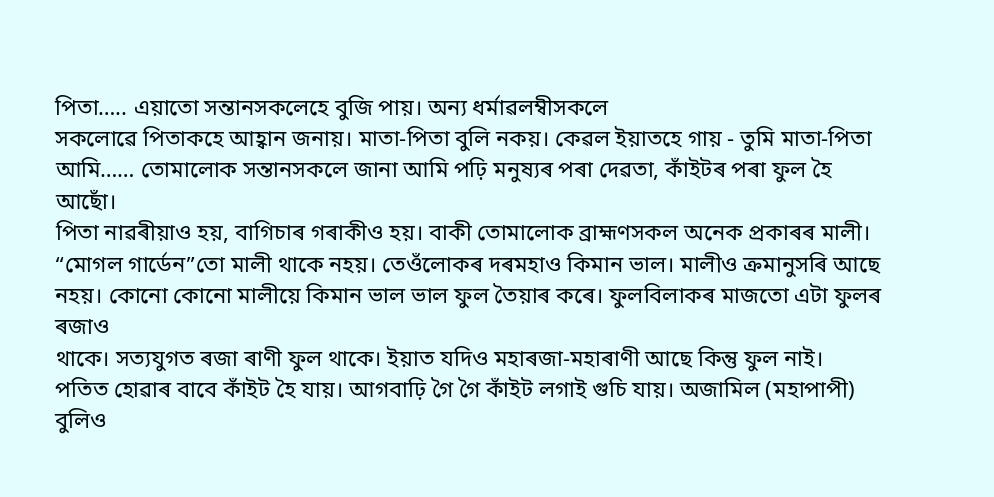পিতা….. এয়াতো সন্তানসকলেহে বুজি পায়। অন্য ধৰ্মাৱলম্বীসকলে
সকলোৱে পিতাকহে আহ্বান জনায়। মাতা-পিতা বুলি নকয়। কেৱল ইয়াতহে গায় - তুমি মাতা-পিতা
আমি…… তোমালোক সন্তানসকলে জানা আমি পঢ়ি মনুষ্যৰ পৰা দেৱতা, কাঁইটৰ পৰা ফুল হৈ আছোঁ।
পিতা নাৱৰীয়াও হয়, বাগিচাৰ গৰাকীও হয়। বাকী তোমালোক ব্ৰাহ্মণসকল অনেক প্ৰকাৰৰ মালী।
“মোগল গাৰ্ডেন”তো মালী থাকে নহয়। তেওঁলোকৰ দৰমহাও কিমান ভাল। মালীও ক্ৰমানুসৰি আছে
নহয়। কোনো কোনো মালীয়ে কিমান ভাল ভাল ফুল তৈয়াৰ কৰে। ফুলবিলাকৰ মাজতো এটা ফুলৰ ৰজাও
থাকে। সত্যযুগত ৰজা ৰাণী ফুল থাকে। ইয়াত যদিও মহাৰজা-মহাৰাণী আছে কিন্তু ফুল নাই।
পতিত হোৱাৰ বাবে কাঁইট হৈ যায়। আগবাঢ়ি গৈ গৈ কাঁইট লগাই গুচি যায়। অজামিল (মহাপাপী)
বুলিও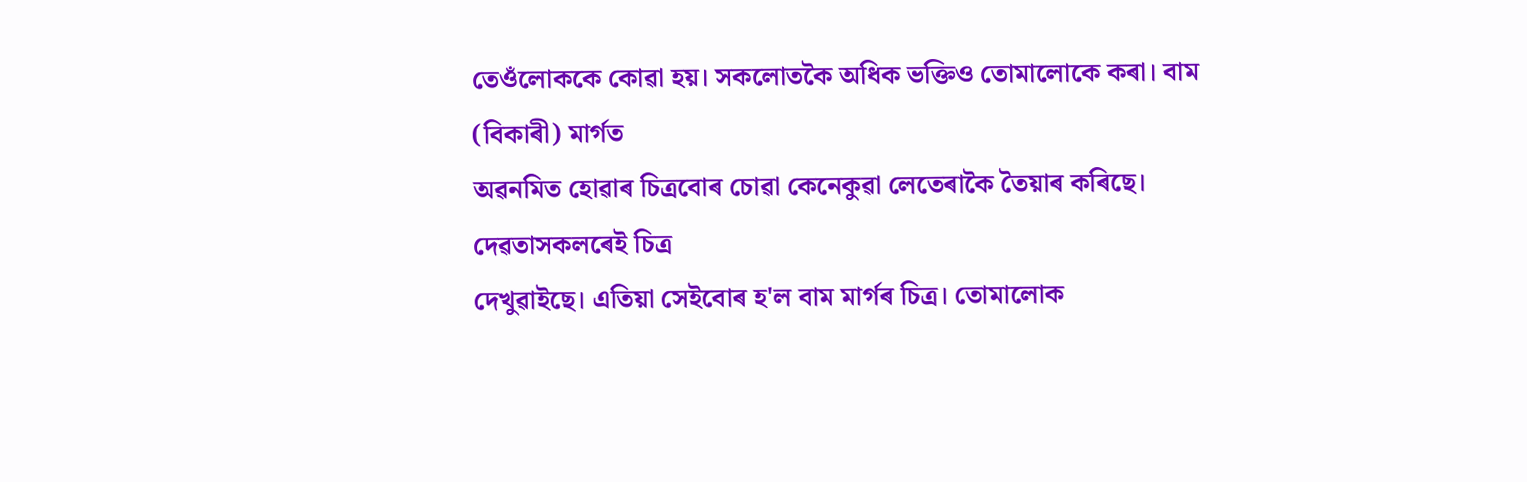তেওঁলোককে কোৱা হয়। সকলোতকৈ অধিক ভক্তিও তোমালোকে কৰা। বাম (বিকাৰী) মাৰ্গত
অৱনমিত হোৱাৰ চিত্ৰবোৰ চোৱা কেনেকুৱা লেতেৰাকৈ তৈয়াৰ কৰিছে। দেৱতাসকলৰেই চিত্ৰ
দেখুৱাইছে। এতিয়া সেইবোৰ হ'ল বাম মাৰ্গৰ চিত্ৰ। তোমালোক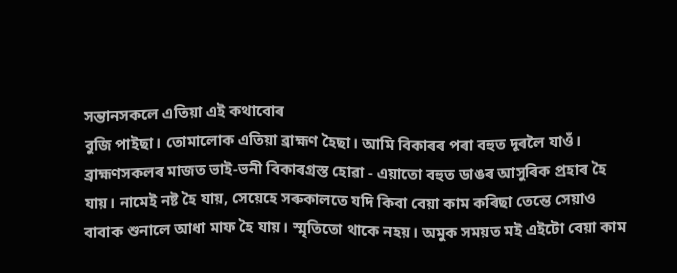সন্তানসকলে এতিয়া এই কথাবোৰ
বুজি পাইছা। তোমালোক এতিয়া ব্ৰাহ্মণ হৈছা। আমি বিকাৰৰ পৰা বহুত দূৰলৈ যাওঁ।
ব্ৰাহ্মণসকলৰ মাজত ভাই-ভনী বিকাৰগ্ৰস্ত হোৱা - এয়াতো বহুত ডাঙৰ আসুৰিক প্ৰহাৰ হৈ
যায়। নামেই নষ্ট হৈ যায়, সেয়েহে সৰুকালতে যদি কিবা বেয়া কাম কৰিছা তেন্তে সেয়াও
বাবাক শুনালে আধা মাফ হৈ যায়। স্মৃতিতো থাকে নহয়। অমুক সময়ত মই এইটো বেয়া কাম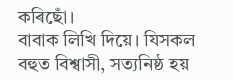কৰিছোঁ।
বাবাক লিখি দিয়ে। যিসকল বহুত বিশ্বাসী, সত্যনিষ্ঠ হয়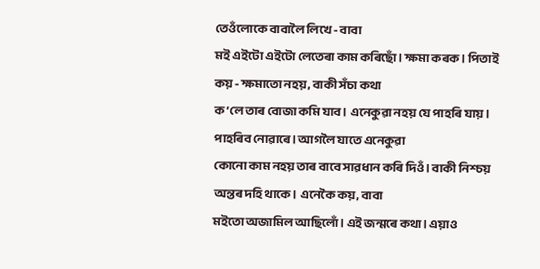তেওঁলোকে বাবালৈ লিখে - বাবা
মই এইটো এইটো লেতেৰা কাম কৰিছোঁ। ক্ষমা কৰক। পিতাই কয় - ক্ষমাতো নহয়, বাকী সঁচা কথা
ক’লে তাৰ বোজা কমি যাব। এনেকুৱা নহয় যে পাহৰি যায়। পাহৰিব নোৱাৰে। আগলৈ যাতে এনেকুৱা
কোনো কাম নহয় তাৰ বাবে সাৱধান কৰি দিওঁ। বাকী নিশ্চয় অন্তৰ দহি থাকে। এনেকৈ কয়, বাবা
মইতো অজামিল আছিলোঁ। এই জন্মৰে কথা। এয়াও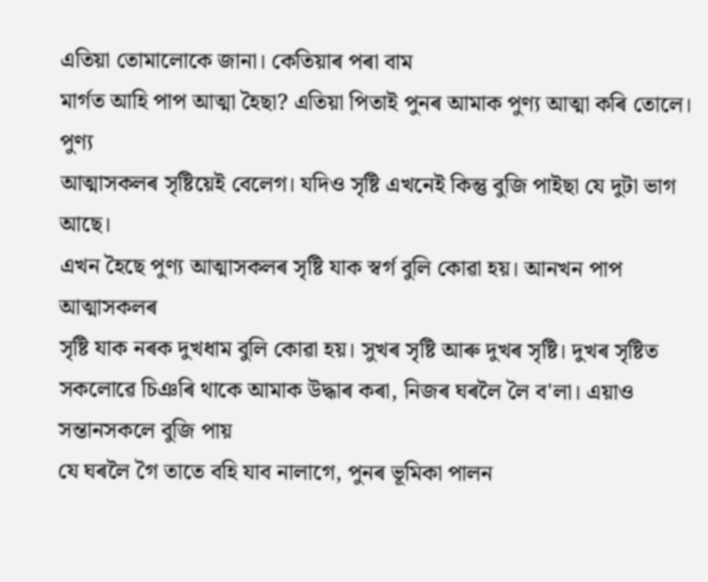এতিয়া তোমালোকে জানা। কেতিয়াৰ পৰা বাম
মাৰ্গত আহি পাপ আত্মা হৈছা? এতিয়া পিতাই পুনৰ আমাক পুণ্য আত্মা কৰি তোলে। পুণ্য
আত্মাসকলৰ সৃষ্টিয়েই বেলেগ। যদিও সৃষ্টি এখনেই কিন্তু বুজি পাইছা যে দুটা ভাগ আছে।
এখন হৈছে পুণ্য আত্মাসকলৰ সৃষ্টি যাক স্বর্গ বুলি কোৱা হয়। আনখন পাপ আত্মাসকলৰ
সৃষ্টি যাক নৰক দুখধাম বুলি কোৱা হয়। সুখৰ সৃষ্টি আৰু দুখৰ সৃষ্টি। দুখৰ সৃষ্টিত
সকলোৱে চিঞৰি থাকে আমাক উদ্ধাৰ কৰা, নিজৰ ঘৰলৈ লৈ ব'লা। এয়াও সন্তানসকলে বুজি পায়
যে ঘৰলৈ গৈ তাতে বহি যাব নালাগে, পুনৰ ভূমিকা পালন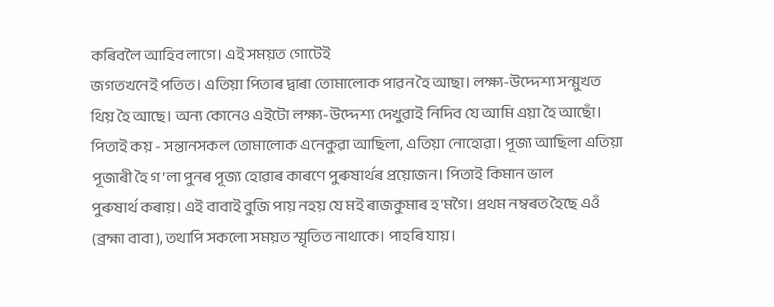কৰিবলৈ আহিব লাগে। এই সময়ত গোটেই
জগতখনেই পতিত। এতিয়া পিতাৰ দ্বাৰা তোমালোক পাৱন হৈ আছা। লক্ষ্য-উদ্দেশ্য সন্মুখত
থিয় হৈ আছে। অন্য কোনেও এইটো লক্ষ্য-উদ্দেশ্য দেখুৱাই নিদিব যে আমি এয়া হৈ আছোঁ।
পিতাই কয় - সন্তানসকল তোমালোক এনেকুৱা আছিলা, এতিয়া নোহোৱা। পূজ্য আছিলা এতিয়া
পূজাৰী হৈ গ’লা পুনৰ পূজ্য হোৱাৰ কাৰণে পুৰুষাৰ্থৰ প্ৰয়োজন। পিতাই কিমান ভাল
পুৰুষাৰ্থ কৰায়। এই বাবাই বুজি পায় নহয় যে মই ৰাজকুমাৰ হ'মগৈ। প্ৰথম নম্বৰত হৈছে এওঁ
(ব্ৰহ্মা বাবা), তথাপি সকলো সময়ত স্মৃতিত নাথাকে। পাহৰি যায়।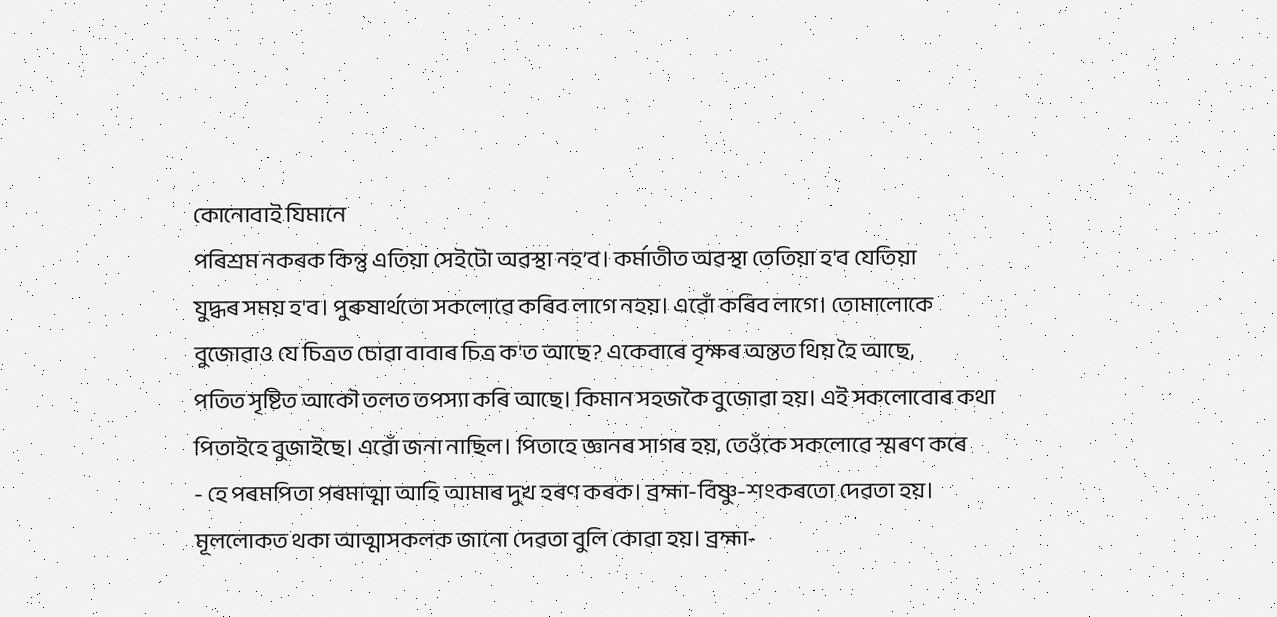কোনোবাই যিমানে
পৰিশ্ৰম নকৰক কিন্তু এতিয়া সেইটো অৱস্থা নহ’ব। কৰ্মাতীত অৱস্থা তেতিয়া হ'ব যেতিয়া
যুদ্ধৰ সময় হ'ব। পুৰুষাৰ্থতো সকলোৱে কৰিব লাগে নহয়। এৱোঁ কৰিব লাগে। তোমালোকে
বুজোৱাও যে চিত্ৰত চোৱা বাবাৰ চিত্ৰ ক'ত আছে? একেবাৰে বৃক্ষৰ অন্তত থিয় হৈ আছে,
পতিত সৃষ্টিত আকৌ তলত তপস্যা কৰি আছে। কিমান সহজকৈ বুজোৱা হয়। এই সকলোবোৰ কথা
পিতাইহে বুজাইছে। এৱোঁ জনা নাছিল। পিতাহে জ্ঞানৰ সাগৰ হয়, তেওঁকে সকলোৱে স্মৰণ কৰে
- হে পৰমপিতা পৰমাত্মা আহি আমাৰ দুখ হৰণ কৰক। ব্ৰহ্মা-বিষ্ণু-শংকৰতো দেৱতা হয়।
মূললোকত থকা আত্মাসকলক জানো দেৱতা বুলি কোৱা হয়। ব্ৰহ্মা-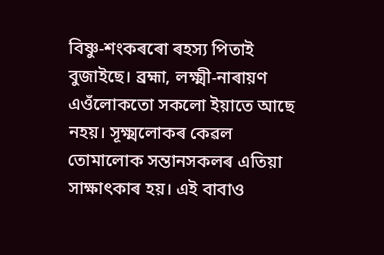বিষ্ণু-শংকৰৰো ৰহস্য পিতাই
বুজাইছে। ব্ৰহ্মা, লক্ষ্মী-নাৰায়ণ এওঁলোকতো সকলো ইয়াতে আছে নহয়। সূক্ষ্মলোকৰ কেৱল
তোমালোক সন্তানসকলৰ এতিয়া সাক্ষাৎকাৰ হয়। এই বাবাও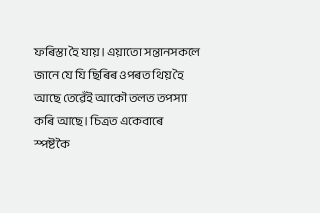ফৰিস্তা হৈ যায়। এয়াতো সন্তানসকলে
জানে যে যি ছিৰিৰ ওপৰত থিয় হৈ আছে তেৱেঁই আকৌ তলত তপস্যা কৰি আছে। চিত্ৰত একেবাৰে
স্পষ্টকৈ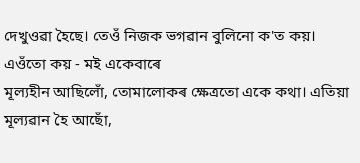দেখুওৱা হৈছে। তেওঁ নিজক ভগৱান বুলিনো ক'ত কয়। এওঁতো কয় - মই একেবাৰে
মূল্যহীন আছিলোঁ, তোমালোকৰ ক্ষেত্ৰতো একে কথা। এতিয়া মূল্যৱান হৈ আছোঁ,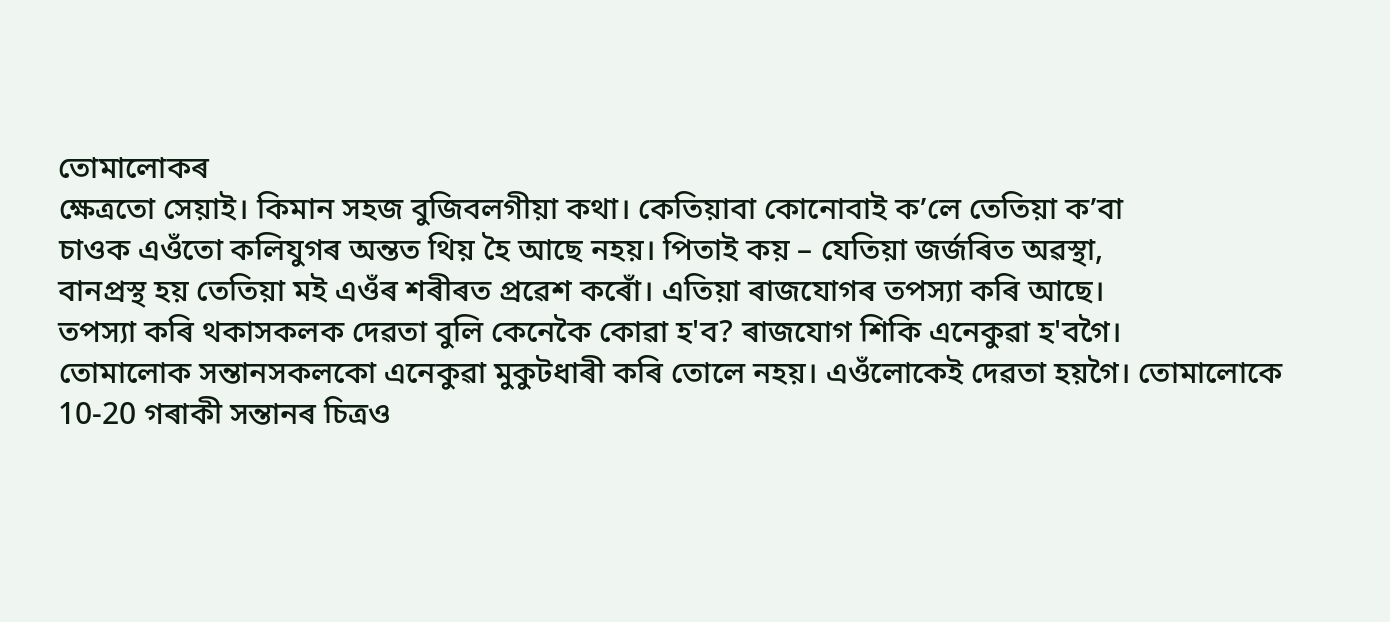তোমালোকৰ
ক্ষেত্ৰতো সেয়াই। কিমান সহজ বুজিবলগীয়া কথা। কেতিয়াবা কোনোবাই ক’লে তেতিয়া ক’বা
চাওক এওঁতো কলিযুগৰ অন্তত থিয় হৈ আছে নহয়। পিতাই কয় – যেতিয়া জৰ্জৰিত অৱস্থা,
বানপ্ৰস্থ হয় তেতিয়া মই এওঁৰ শৰীৰত প্ৰৱেশ কৰোঁ। এতিয়া ৰাজযোগৰ তপস্যা কৰি আছে।
তপস্যা কৰি থকাসকলক দেৱতা বুলি কেনেকৈ কোৱা হ'ব? ৰাজযোগ শিকি এনেকুৱা হ'বগৈ।
তোমালোক সন্তানসকলকো এনেকুৱা মুকুটধাৰী কৰি তোলে নহয়। এওঁলোকেই দেৱতা হয়গৈ। তোমালোকে
10-20 গৰাকী সন্তানৰ চিত্ৰও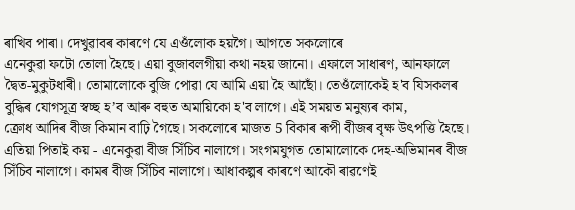ৰাখিব পাৰা। দেখুৱাবৰ কাৰণে যে এওঁলোক হয়গৈ। আগতে সকলোৰে
এনেকুৱা ফটো তোলা হৈছে। এয়া বুজাবলগীয়া কথা নহয় জানো। এফালে সাধাৰণ, আনফালে
দ্বৈত-মুকুটধাৰী। তোমালোকে বুজি পোৱা যে আমি এয়া হৈ আছোঁ। তেওঁলোকেই হ'ব যিসকলৰ
বুদ্ধিৰ যোগসূত্ৰ স্বচ্ছ হ’ব আৰু বহুত অমায়িকো হ'ব লাগে। এই সময়ত মনুষ্যৰ কাম,
ক্ৰোধ আদিৰ বীজ কিমান বাঢ়ি গৈছে। সকলোৰে মাজত 5 বিকাৰ ৰূপী বীজৰ বৃক্ষ উৎপত্তি হৈছে।
এতিয়া পিতাই কয় - এনেকুৱা বীজ সিঁচিব নালাগে। সংগমযুগত তোমালোকে দেহ-অভিমানৰ বীজ
সিঁচিব নালাগে। কামৰ বীজ সিঁচিব নালাগে। আধাকল্পৰ কাৰণে আকৌ ৰাৱণেই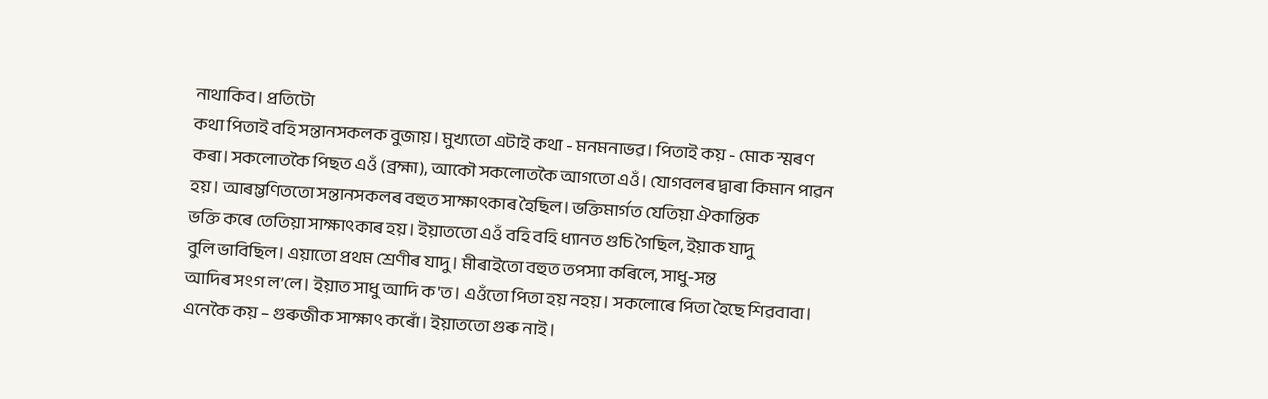নাথাকিব। প্ৰতিটো
কথা পিতাই বহি সন্তানসকলক বুজায়। মুখ্যতো এটাই কথা - মনমনাভৱ। পিতাই কয় - মোক স্মৰণ
কৰা। সকলোতকৈ পিছত এওঁ (ব্ৰহ্মা), আকৌ সকলোতকৈ আগতো এওঁ। যোগবলৰ দ্বাৰা কিমান পাৱন
হয়। আৰম্ভণিততো সন্তানসকলৰ বহুত সাক্ষাৎকাৰ হৈছিল। ভক্তিমাৰ্গত যেতিয়া ঐকান্তিক
ভক্তি কৰে তেতিয়া সাক্ষাৎকাৰ হয়। ইয়াততো এওঁ বহি বহি ধ্যানত গুচি গৈছিল, ইয়াক যাদু
বুলি ভাবিছিল। এয়াতো প্ৰথম শ্ৰেণীৰ যাদু। মীৰাইতো বহুত তপস্যা কৰিলে, সাধু-সন্ত
আদিৰ সংগ ল’লে। ইয়াত সাধু আদি ক'ত। এওঁতো পিতা হয় নহয়। সকলোৰে পিতা হৈছে শিৱবাবা।
এনেকৈ কয় – গুৰুজীক সাক্ষাৎ কৰোঁ। ইয়াততো গুৰু নাই।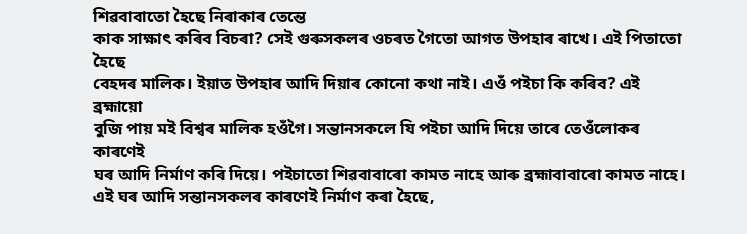শিৱবাবাতো হৈছে নিৰাকাৰ তেন্তে
কাক সাক্ষাৎ কৰিব বিচৰা? সেই গুৰুসকলৰ ওচৰত গৈতো আগত উপহাৰ ৰাখে। এই পিতাতো হৈছে
বেহদৰ মালিক। ইয়াত উপহাৰ আদি দিয়াৰ কোনো কথা নাই। এওঁ পইচা কি কৰিব? এই ব্ৰহ্মায়ো
বুজি পায় মই বিশ্বৰ মালিক হওঁগৈ। সন্তানসকলে যি পইচা আদি দিয়ে তাৰে তেওঁলোকৰ কাৰণেই
ঘৰ আদি নিৰ্মাণ কৰি দিয়ে। পইচাতো শিৱবাবাৰো কামত নাহে আৰু ব্ৰহ্মাবাবাৰো কামত নাহে।
এই ঘৰ আদি সন্তানসকলৰ কাৰণেই নিৰ্মাণ কৰা হৈছে,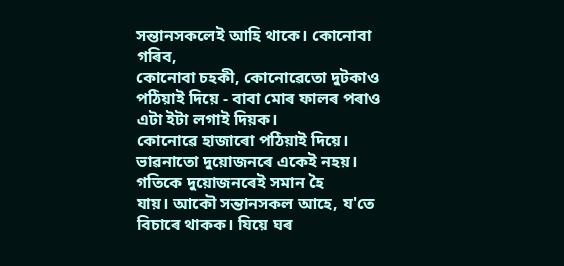সন্তানসকলেই আহি থাকে। কোনোবা গৰিব,
কোনোবা চহকী, কোনোৱেতো দুটকাও পঠিয়াই দিয়ে - বাবা মোৰ ফালৰ পৰাও এটা ইটা লগাই দিয়ক।
কোনোৱে হাজাৰো পঠিয়াই দিয়ে। ভাৱনাতো দুয়োজনৰে একেই নহয়। গতিকে দুয়োজনৰেই সমান হৈ
যায়। আকৌ সন্তানসকল আহে, য'তে বিচাৰে থাকক। যিয়ে ঘৰ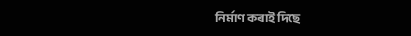নিৰ্মাণ কৰাই দিছে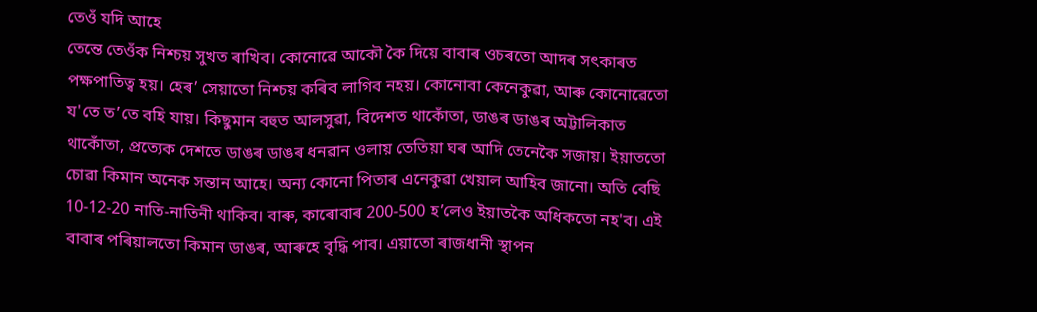তেওঁ যদি আহে
তেন্তে তেওঁক নিশ্চয় সুখত ৰাখিব। কোনোৱে আকৌ কৈ দিয়ে বাবাৰ ওচৰতো আদৰ সৎকাৰত
পক্ষপাতিত্ব হয়। হেৰ’ সেয়াতো নিশ্চয় কৰিব লাগিব নহয়। কোনোবা কেনেকুৱা, আৰু কোনোৱেতো
য'তে ত’তে বহি যায়। কিছুমান বহুত আলসুৱা, বিদেশত থাকোঁতা, ডাঙৰ ডাঙৰ অট্টালিকাত
থাকোঁতা, প্ৰত্যেক দেশতে ডাঙৰ ডাঙৰ ধনৱান ওলায় তেতিয়া ঘৰ আদি তেনেকৈ সজায়। ইয়াততো
চোৱা কিমান অনেক সন্তান আহে। অন্য কোনো পিতাৰ এনেকুৱা খেয়াল আহিব জানো। অতি বেছি
10-12-20 নাতি-নাতিনী থাকিব। বাৰু, কাৰোবাৰ 200-500 হ’লেও ইয়াতকৈ অধিকতো নহ'ব। এই
বাবাৰ পৰিয়ালতো কিমান ডাঙৰ, আৰুহে বৃদ্ধি পাব। এয়াতো ৰাজধানী স্থাপন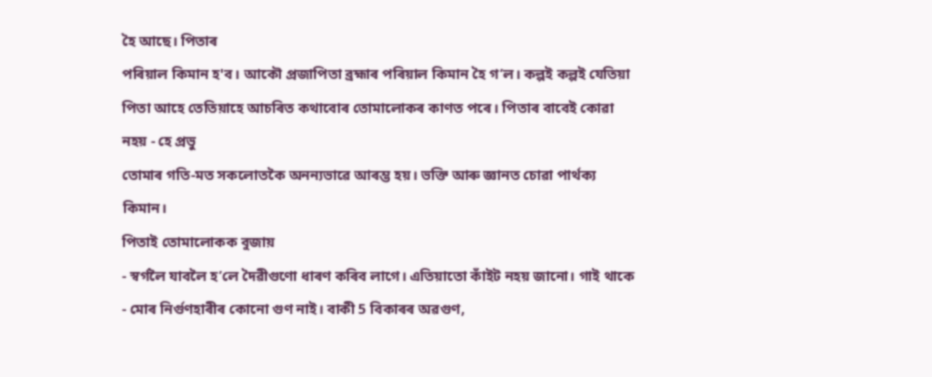হৈ আছে। পিতাৰ
পৰিয়াল কিমান হ'ব। আকৌ প্ৰজাপিতা ব্ৰহ্মাৰ পৰিয়াল কিমান হৈ গ’ল। কল্পই কল্পই যেতিয়া
পিতা আহে তেতিয়াহে আচৰিত কথাবোৰ তোমালোকৰ কাণত পৰে। পিতাৰ বাবেই কোৱা নহয় - হে প্ৰভু
তোমাৰ গতি-মত সকলোতকৈ অনন্যভাৱে আৰম্ভ হয়। ভক্তি আৰু জ্ঞানত চোৱা পাৰ্থক্য কিমান।
পিতাই তোমালোকক বুজায়
- স্বৰ্গলৈ যাবলৈ হ’লে দৈৱীগুণো ধাৰণ কৰিব লাগে। এতিয়াতো কাঁইট নহয় জানো। গাই থাকে
- মোৰ নিৰ্গুণহাৰীৰ কোনো গুণ নাই। বাকী 5 বিকাৰৰ অৱগুণ,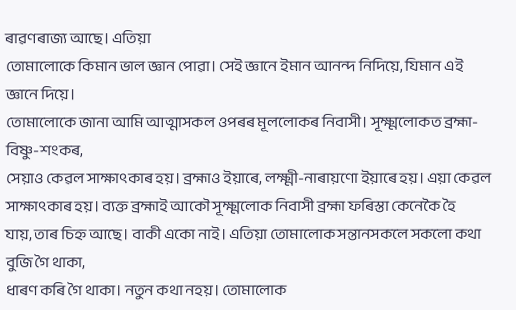ৰাৱণৰাজ্য আছে। এতিয়া
তোমালোকে কিমান ভাল জ্ঞান পোৱা। সেই জ্ঞানে ইমান আনন্দ নিদিয়ে, যিমান এই জ্ঞানে দিয়ে।
তোমালোকে জানা আমি আত্মাসকল ওপৰৰ মূললোকৰ নিবাসী। সূক্ষ্মলোকত ব্ৰহ্মা-বিষ্ণু-শংকৰ,
সেয়াও কেৱল সাক্ষাৎকাৰ হয়। ব্ৰহ্মাও ইয়াৰে, লক্ষ্মী-নাৰায়ণো ইয়াৰে হয়। এয়া কেৱল
সাক্ষাৎকাৰ হয়। ব্যক্ত ব্ৰহ্মাই আকৌ সূক্ষ্মলোক নিবাসী ব্ৰহ্মা ফৰিস্তা কেনেকৈ হৈ
যায়, তাৰ চিহ্ন আছে। বাকী একো নাই। এতিয়া তোমালোক সন্তানসকলে সকলো কথা বুজি গৈ থাকা,
ধাৰণ কৰি গৈ থাকা। নতুন কথা নহয়। তোমালোক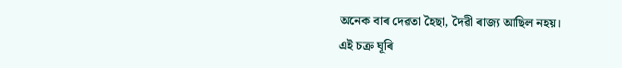অনেক বাৰ দেৱতা হৈছা, দৈৱী ৰাজ্য আছিল নহয়।
এই চক্ৰ ঘূৰি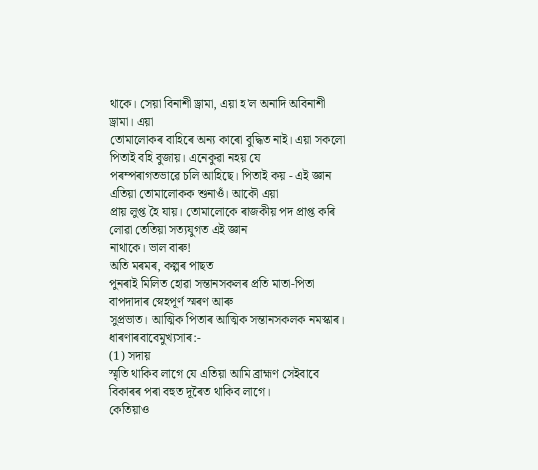থাকে। সেয়া বিনাশী ড্ৰামা, এয়া হ'ল অনাদি অবিনাশী ড্ৰামা। এয়া
তোমালোকৰ বাহিৰে অন্য কাৰো বুদ্ধিত নাই। এয়া সকলো পিতাই বহি বুজায়। এনেকুৱা নহয় যে
পৰম্পৰাগতভাৱে চলি আহিছে। পিতাই কয় - এই জ্ঞান এতিয়া তোমালোকক শুনাওঁ। আকৌ এয়া
প্ৰায় লুপ্ত হৈ যায়। তোমালোকে ৰাজকীয় পদ প্ৰাপ্ত কৰি লোৱা তেতিয়া সত্যযুগত এই জ্ঞান
নাথাকে। ভাল বাৰু!
অতি মৰমৰ, কল্পৰ পাছত
পুনৰাই মিলিত হোৱা সন্তানসকলৰ প্ৰতি মাতা-পিতা বাপদাদাৰ স্নেহপূৰ্ণ স্মৰণ আৰু
সুপ্ৰভাত। আত্মিক পিতাৰ আত্মিক সন্তানসকলক নমস্কাৰ।
ধাৰণাৰবাবেমুখ্যসাৰ:-
(1) সদায়
স্মৃতি থাকিব লাগে যে এতিয়া আমি ব্ৰাহ্মণ সেইবাবে বিকাৰৰ পৰা বহুত দূৰৈত থাকিব লাগে।
কেতিয়াও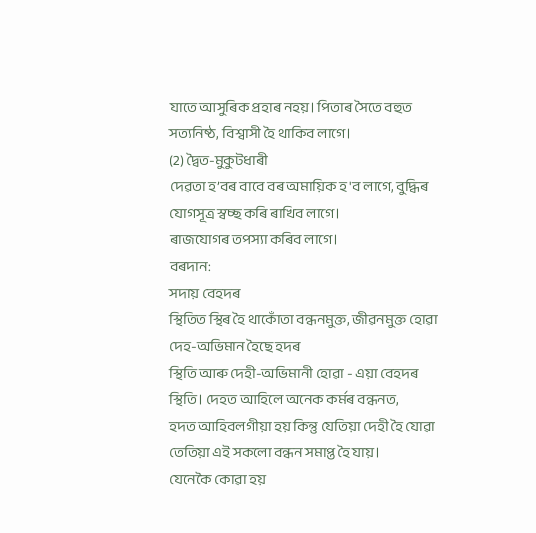যাতে আসুৰিক প্ৰহাৰ নহয়। পিতাৰ সৈতে বহুত সত্যনিষ্ঠ, বিশ্বাসী হৈ থাকিব লাগে।
(2) দ্বৈত-মুকুটধাৰী
দেৱতা হ’বৰ বাবে বৰ অমায়িক হ'ব লাগে, বুদ্ধিৰ যোগসূত্ৰ স্বচ্ছ কৰি ৰাখিব লাগে।
ৰাজযোগৰ তপস্যা কৰিব লাগে।
বৰদান:
সদায় বেহদৰ
স্থিতিত স্থিৰ হৈ থাকোঁতা বন্ধনমুক্ত, জীৱনমুক্ত হোৱা
দেহ-অভিমান হৈছে হদৰ
স্থিতি আৰু দেহী-অভিমানী হোৱা - এয়া বেহদৰ স্থিতি। দেহত আহিলে অনেক কৰ্মৰ বন্ধনত,
হদত আহিবলগীয়া হয় কিন্তু যেতিয়া দেহী হৈ যোৱা তেতিয়া এই সকলো বন্ধন সমাপ্ত হৈ যায়।
যেনেকৈ কোৱা হয়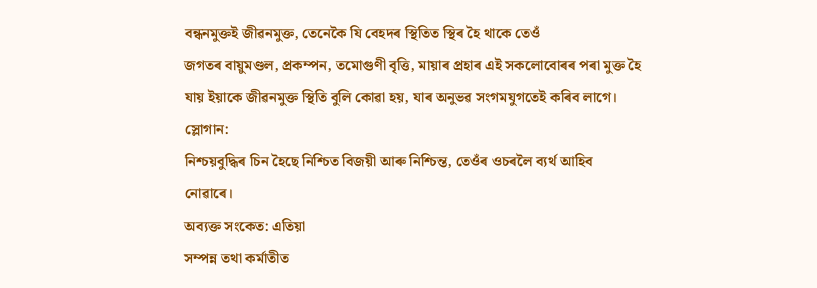বন্ধনমুক্তই জীৱনমুক্ত, তেনেকৈ যি বেহদৰ স্থিতিত স্থিৰ হৈ থাকে তেওঁ
জগতৰ বায়ুমণ্ডল, প্ৰকম্পন, তমোগুণী বৃত্তি, মায়াৰ প্ৰহাৰ এই সকলোবোৰৰ পৰা মুক্ত হৈ
যায় ইয়াকে জীৱনমুক্ত স্থিতি বুলি কোৱা হয়, যাৰ অনুভৱ সংগমযুগতেই কৰিব লাগে।
স্লোগান:
নিশ্চয়বুদ্ধিৰ চিন হৈছে নিশ্চিত বিজয়ী আৰু নিশ্চিন্ত, তেওঁৰ ওচৰলৈ ব্যৰ্থ আহিব
নোৱাৰে।
অব্যক্ত সংকেত: এতিয়া
সম্পন্ন তথা কৰ্মাতীত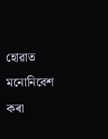হোৱাত মনোনিবেশ কৰা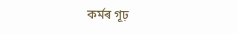কৰ্মৰ গূঢ়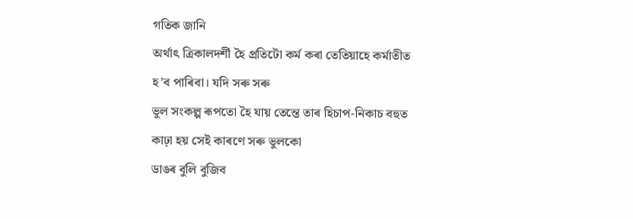গতিক জানি
অৰ্থাৎ ত্ৰিকালদৰ্শী হৈ প্ৰতিটো কৰ্ম কৰা তেতিয়াহে কৰ্মাতীত হ’ব পাৰিবা। যদি সৰু সৰু
ভুল সংকল্প ৰূপতো হৈ যায় তেন্তে তাৰ হিচাপ-নিকাচ বহুত কাঢ়া হয় সেই কাৰণে সৰু ভুলকো
ডাঙৰ বুলি বুজিব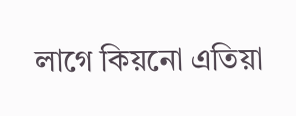লাগে কিয়নো এতিয়া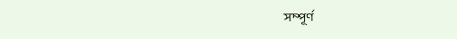সম্পূৰ্ণ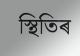স্থিতিৰ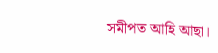সমীপত আহি আছা।